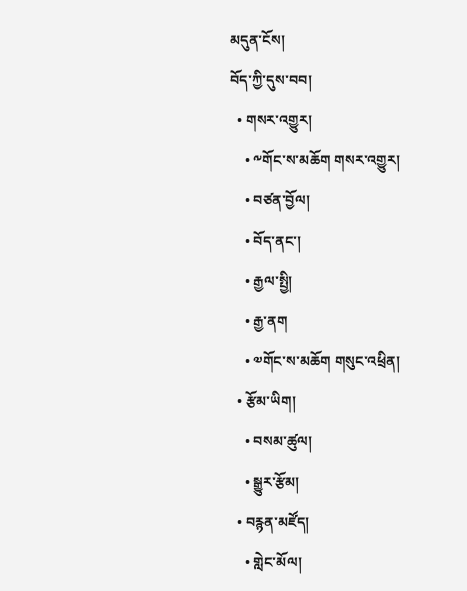མདུན་ངོས།
བོད་ཀྱི་དུས་བབ།
  • གསར་འགྱུར།
    • ༸གོང་ས་མཆོག གསར་འགྱུར།
    • བཙན་བྱོལ།
    • བོད་ནང་།
    • རྒྱལ་སྤྱི།
    • རྒྱ་ནག
    • ༧གོང་ས་མཆོག གསུང་འཕྲིན།
  • རྩོམ་ཡིག།
    • བསམ་ཚུལ།
    • སྒྱུར་རྩོམ།
  • བརྙན་མཛོད།
    • གླེང་མོལ།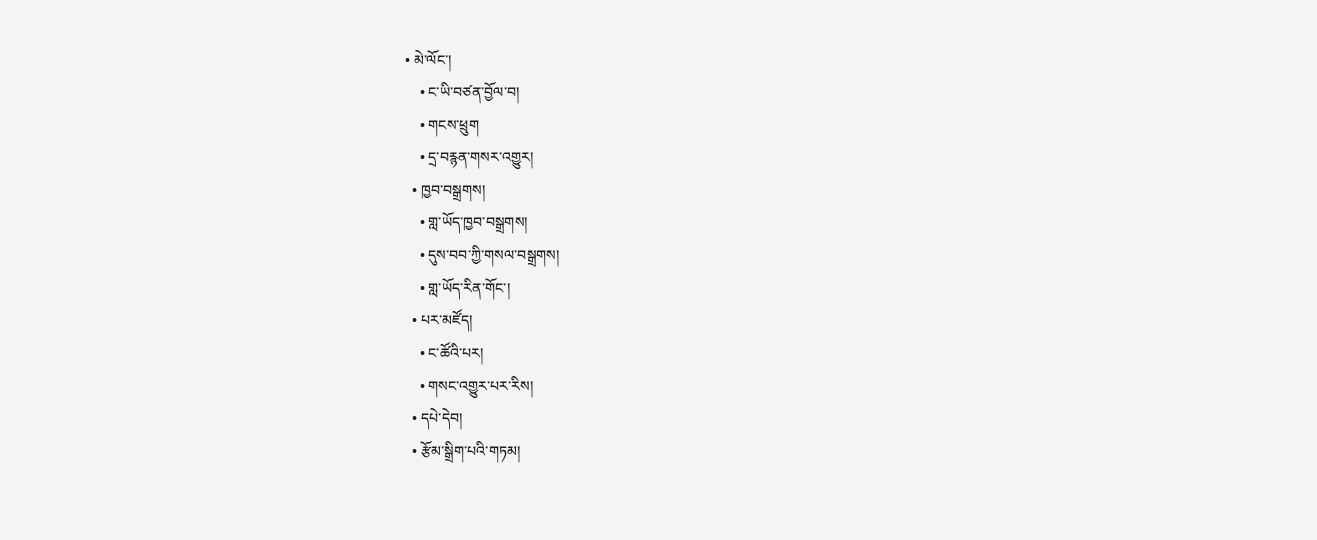• མེ་ལོང་།
    • ང་ཡི་བཙན་བྱོལ་བ།
    • གངས་ཕྲུག
    • དྲ་བརྙན་གསར་འགྱུར།
  • ཁྱབ་བསྒྲགས།
    • གླ་ཡོད་ཁྱབ་བསྒྲགས།
    • དུས་བབ་ཀྱི་གསལ་བསྒྲགས།
    • གླ་ཡོད་རིན་གོང་།
  • པར་མཛོད།
    • ང་ཚོའི་པར།
    • གསང་འགྱུར་པར་རིས།
  • དཔེ་དེབ།
  • རྩོམ་སྒྲིག་པའི་གཏམ།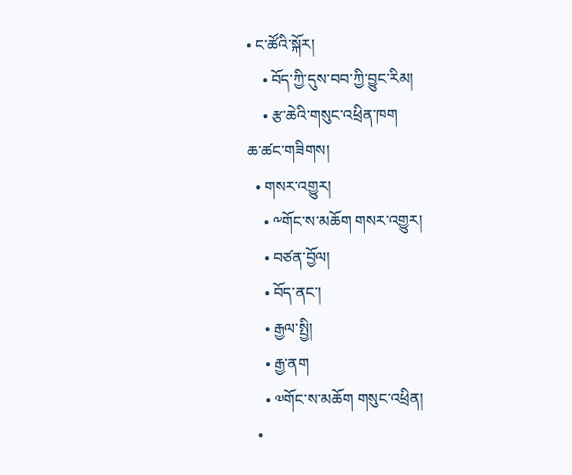• ང་ཚོའི་སྐོར།
    • བོད་ཀྱི་དུས་བབ་ཀྱི་བྱུང་རིམ།
    • རྩ་ཆེའི་གསུང་འཕྲིན་ཁག
ཆ་ཚང་གཟིགས།
  • གསར་འགྱུར།
    • ༸གོང་ས་མཆོག གསར་འགྱུར།
    • བཙན་བྱོལ།
    • བོད་ནང་།
    • རྒྱལ་སྤྱི།
    • རྒྱ་ནག
    • ༧གོང་ས་མཆོག གསུང་འཕྲིན།
  •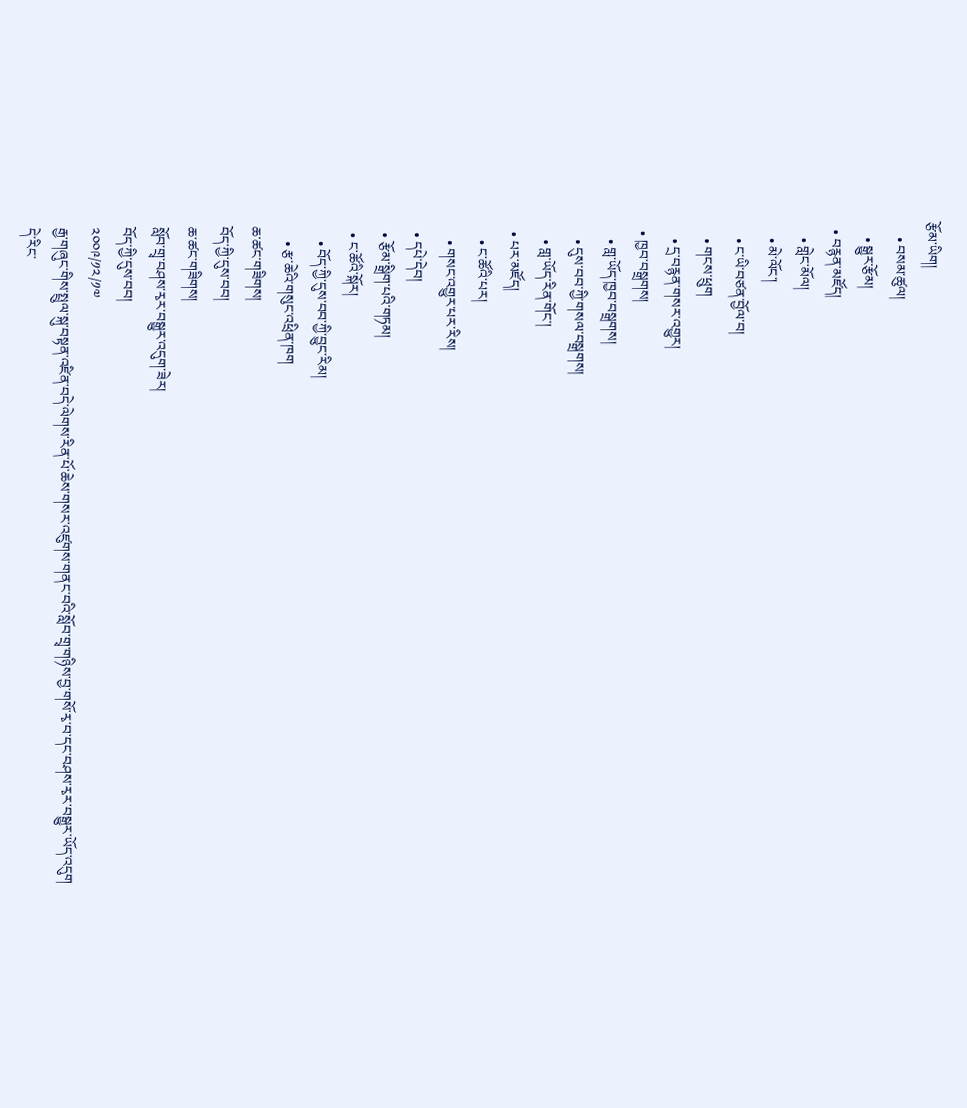རྩོམ་ཡིག།
    • བསམ་ཚུལ།
    • སྒྱུར་རྩོམ།
  • བརྙན་མཛོད།
    • གླེང་མོལ།
    • མེ་ལོང་།
    • ང་ཡི་བཙན་བྱོལ་བ།
    • གངས་ཕྲུག
    • དྲ་བརྙན་གསར་འགྱུར།
  • ཁྱབ་བསྒྲགས།
    • གླ་ཡོད་ཁྱབ་བསྒྲགས།
    • དུས་བབ་ཀྱི་གསལ་བསྒྲགས།
    • གླ་ཡོད་རིན་གོང་།
  • པར་མཛོད།
    • ང་ཚོའི་པར།
    • གསང་འགྱུར་པར་རིས།
  • དཔེ་དེབ།
  • རྩོམ་སྒྲིག་པའི་གཏམ།
  • ང་ཚོའི་སྐོར།
    • བོད་ཀྱི་དུས་བབ་ཀྱི་བྱུང་རིམ།
    • རྩ་ཆེའི་གསུང་འཕྲིན་ཁག
ཆ་ཚང་གཟིགས།
བོད་ཀྱི་དུས་བབ།
ཆ་ཚང་གཟིགས།
སློབ་གྲྭ་བཤས་རྭར་བསྒྱུར་འདུག་ཟེར།
བོད་ཀྱི་དུས་བབ།
༢༠༠༩/༡༢/༡༧
རྒྱ་གཞུང་གིས་སྤྲུལ་སྐུ་བསྟན་འཛིན་བདེ་ལེགས་རིན་པོ་ཆེས་གསར་འཛུགས་གནང་བའི་སློབ་གྲྭ་གཉིས་བྱ་གསོ་རྭ་བ་དང་བཤས་རྭར་བསྒྱུར་ཡོད་འདུག
དེ་རིང་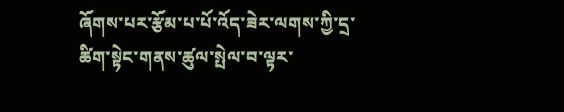ཞོགས་པར་རྩོམ་པ་པོ་འོད་ཟེར་ལགས་ཀྱི་དྲ་ཚིག་སྟེང་གནས་ཚུལ་སྤེལ་བ་ལྟར་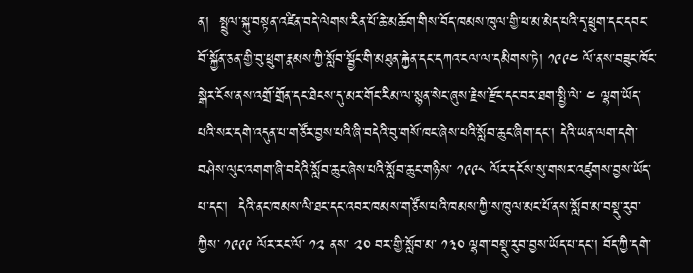ན།  སྤྲུལ་སྐུ་བསྟན་འཛིན་བདེ་ལེགས་རིན་པོ་ཆེ་མཆོག་གིས་བོད་ཁམས་ཁུལ་གྱི་ཕ་མ་མེད་པའི་དྭ་ཕྲུག་དང་དབང་བོ་སྐྱོན་ཅན་གྱི་བུ་ཕྲུག་རྣམས་ཀྱི་སློབ་སྦྱོང་གི་མཐུན་རྐྱེན་དང་དཀའ་ངལ་ལ་དམིགས་ཏེ། ༡༩༩༤ ལོ་ནས་བཟུང་ཁོང་སྒེར་ངོས་ནས་འགྲོ་གྲོན་དང་ཐེངས་དུ་མར་གོང་རིམ་ལ་སྙན་སེང་ཞུས་རྗེས་རྫོང་དང་བར་ཐག་སྤྱི་ལེ་ ༤ ལྷག་ཡོད་པའི་སར་དགེ་འདུན་པ་གཙོར་བྱས་པའི་ཞི་བདེའི་བུ་གསོ་ཁང་ཞེས་པའི་སློབ་ཆུང་ཞིག་དང་། དེའི་ཡན་ལག་དགེ་བཤེས་ལུང་འགག་ཞི་བདེའི་སློབ་ཆུང་ཞེས་པའི་སློབ་ཆུང་གཉིས་ ༡༩༩༨ ལོར་དངོས་སུ་གསར་འཛུགས་བྱས་ཡོད་པ་དང་།  དེའི་ནང་ཁམས་ལི་ཐང་དང་འབར་ཁམས་གཙོས་པའི་ཁམས་ཀྱི་ས་ཁུལ་མང་པོ་ནས་སློབ་མ་བསྡུ་རུབ་ཀྱིས་ ༡༩༩༩ ལོར་རང་ལོ་ ༡༢ ནས་ ༢༠ བར་གྱི་སློབ་མ་ ༡༣༠ ལྷག་བསྡུ་རུབ་བྱས་ཡོད་པ་དང་། བོད་ཀྱི་དགེ་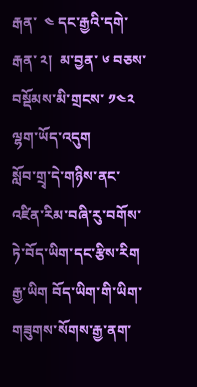རྒན་  ༤ དང་རྒྱའི་དགེ་རྒན་ ༢།  མ་བྱན་ ༦ བཅས་བསྡོམས་མི་གྲངས་ ༡༤༢ ལྷག་ཡོད་འདུག
སློབ་གྲྭ་དེ་གཉིས་ནང་འཛིན་རིམ་བཞི་རུ་བགོས་ཏེ་བོད་ཡིག་དང་རྩིས་རིག རྒྱ་ཡིག བོད་ཡིག་གི་ཡིག་གཟུགས་སོགས་རྒྱ་ནག་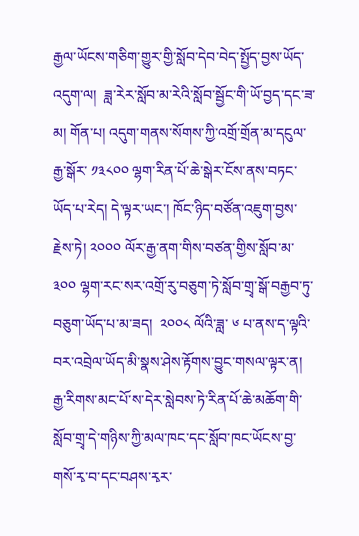རྒྱལ་ཡོངས་གཅིག་གྱུར་གྱི་སློབ་དེབ་བེད་སྤྱོད་བྱས་ཡོད་འདུག་ལ།  ཟླ་རེར་སློབ་མ་རེའི་སློབ་སྦྱོང་གི་ཡོ་བྱད་དང་ཟ་མ། གོན་པ། འདུག་གནས་སོགས་ཀྱི་འགྲོ་གྲོན་མ་དངུལ་རྒྱ་སྒོར་ ༡༣༨༠༠ ལྷག་རིན་པོ་ཆེ་སྒེར་ངོས་ནས་བཏང་ཡོད་པ་རེད། དེ་ལྟར་ཡང་། ཁོང་ཉིད་བཙོན་འཇུག་བྱས་རྗེས་ཏེ། ༢༠༠༠ ལོར་རྒྱ་ནག་གིས་བཙན་གྱིས་སློབ་མ་ ༣༠༠ ལྷག་རང་སར་འགྲོ་རུ་བཅུག་ཏེ་སློབ་གྲྭ་སྒོ་བརྒྱབ་ཏུ་བཅུག་ཡོད་པ་མ་ཟད།  ༢༠༠༨ ལོའི་ཟླ་ ༦ པ་ནས་ད་ལྟའི་བར་འབྲེལ་ཡོད་མི་སྣས་ཤེས་རྟོགས་བྱུང་གསལ་ལྟར་ན། རྒྱ་རིགས་མང་པོ་ས་དེར་སླེབས་ཏེ་རིན་པོ་ཆེ་མཆོག་གི་སློབ་གྲྭ་དེ་གཉིས་ཀྱི་མལ་ཁང་དང་སློབ་ཁང་ཡོངས་བྱ་གསོ་རྭ་བ་དང་བཤས་རྭར་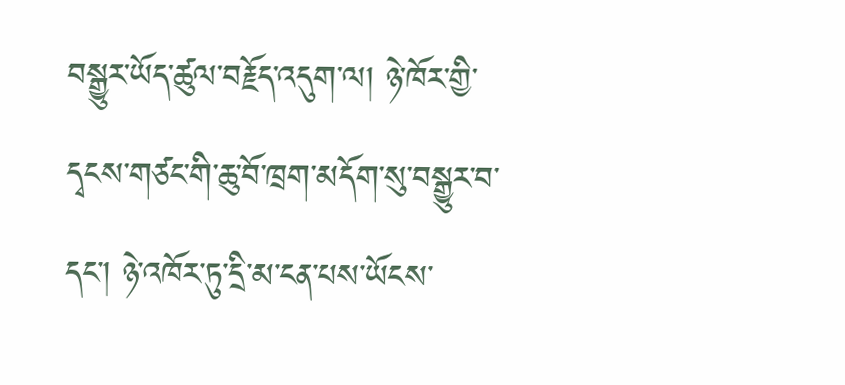བསྒྱུར་ཡོད་ཚུལ་བརྗོད་འདུག་ལ། ཉེ་ཁོར་གྱི་དྭངས་གཙང་གི་ཆུ་བོ་ཁྲག་མདོག་སུ་བསྒྱུར་བ་དང་། ཉེ་འཁོར་ཏུ་དྲི་མ་ངན་པས་ཡོངས་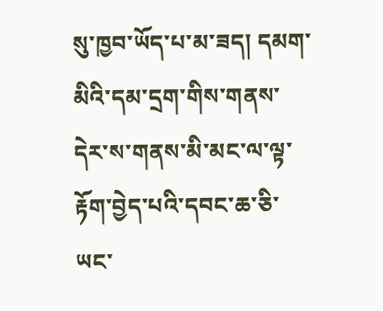སུ་ཁྱབ་ཡོད་པ་མ་ཟད། དམག་མིའི་དམ་དྲག་གིས་གནས་དེར་ས་གནས་མི་མང་ལ་ལྟ་རྟོག་བྱེད་པའི་དབང་ཆ་ཅི་ཡང་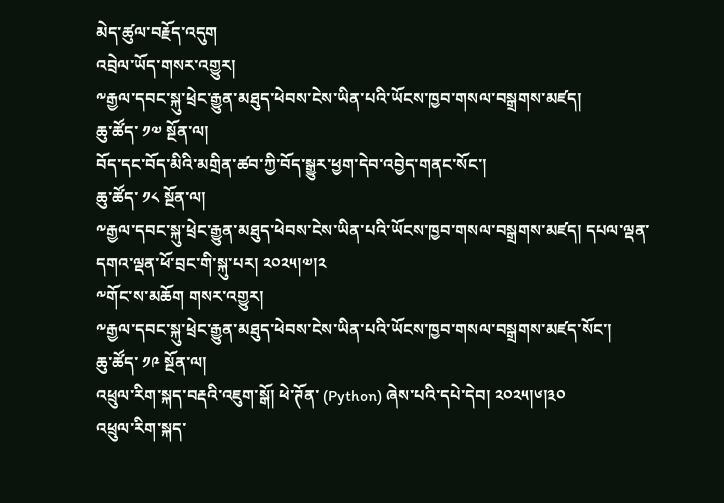མེད་ཚུལ་བརྗོད་འདུག
འབྲེལ་ཡོད་གསར་འགྱུར།
༸རྒྱལ་དབང་སྐུ་ཕྲེང་རྒྱུན་མཐུད་ཕེབས་ངེས་ཡིན་པའི་ཡོངས་ཁྱབ་གསལ་བསྒྲགས་མཛད།
ཆུ་ཚོད་ ༡༧ སྔོན་ལ།
བོད་དང་བོད་མིའི་མགྲིན་ཚབ་ཀྱི་བོད་སྒྱུར་ཕྱག་དེབ་འབྱེད་གནང་སོང་།
ཆུ་ཚོད་ ༡༨ སྔོན་ལ།
༸རྒྱལ་དབང་སྐུ་ཕྲེང་རྒྱུན་མཐུད་ཕེབས་ངེས་ཡིན་པའི་ཡོངས་ཁྱབ་གསལ་བསྒྲགས་མཛད། དཔལ་ལྡན་དགའ་ལྡན་ཕོ་བྲང་གི་སྐུ་པར། ༢༠༢༥།༧།༢
༸གོང་ས་མཆོག གསར་འགྱུར།
༸རྒྱལ་དབང་སྐུ་ཕྲེང་རྒྱུན་མཐུད་ཕེབས་ངེས་ཡིན་པའི་ཡོངས་ཁྱབ་གསལ་བསྒྲགས་མཛད་སོང་།
ཆུ་ཚོད་ ༡༩ སྔོན་ལ།
འཕྲུལ་རིག་སྐད་བརྡའི་འཇུག་སྒོ། ཕེ་ཊོན་ (Python) ཞེས་པའི་དཔེ་དེབ། ༢༠༢༥།༦།༣༠
འཕྲུལ་རིག་སྐད་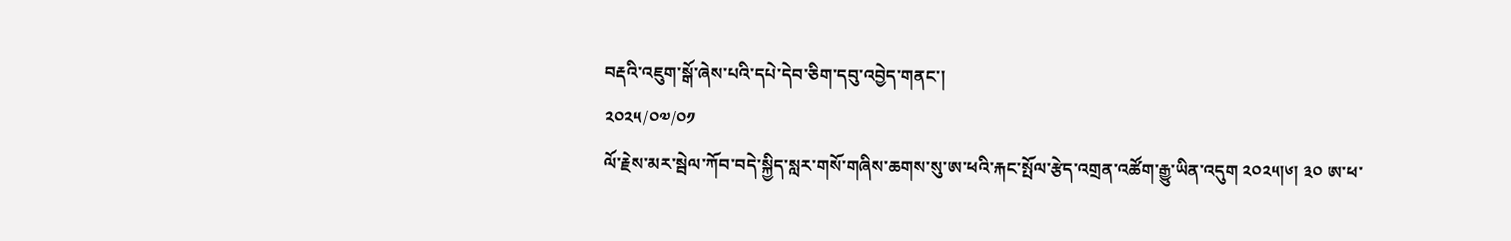བརྡའི་འཇུག་སྒོ་ཞེས་པའི་དཔེ་དེབ་ཅིག་དབུ་འབྱེད་གནང་།
༢༠༢༥/༠༧/༠༡
ལོ་རྗེས་མར་སྦེལ་ཀོབ་བདེ་སྐྱིད་སླར་གསོ་གཞིས་ཆགས་སུ་ཨ་ཕའི་རྐང་སྤོལ་རྩེད་འགྲན་འཚོག་རྒྱུ་ཡིན་འདུག ༢༠༢༥།༦། ༣༠ ཨ་ཕ་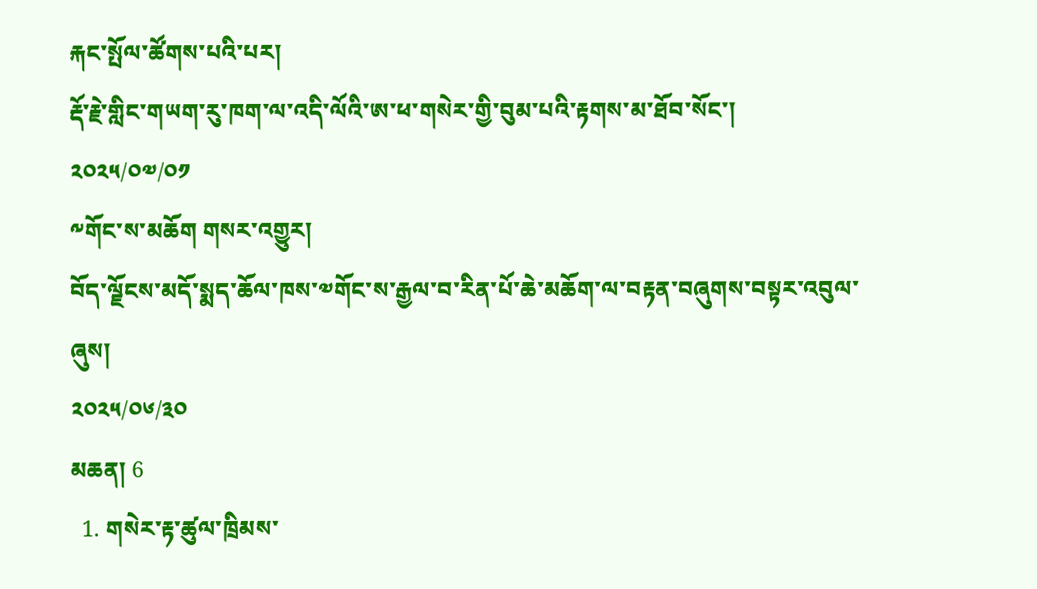རྐང་སྤོལ་ཚོགས་པའི་པར།
རྡོ་རྗེ་གླིང་གཡག་རུ་ཁག་ལ་འདི་ལོའི་ཨ་ཕ་གསེར་གྱི་བུམ་པའི་རྟགས་མ་ཐོབ་སོང་།
༢༠༢༥/༠༧/༠༡
༸གོང་ས་མཆོག གསར་འགྱུར།
བོད་ལྗོངས་མདོ་སྨད་ཆོལ་ཁས་༧གོང་ས་རྒྱལ་བ་རིན་པོ་ཆེ་མཆོག་ལ་བརྟན་བཞུགས་བསྟར་འབུལ་ཞུས།
༢༠༢༥/༠༦/༣༠
མཆན། 6
  1. གསེར་རྟ་ཚུལ་ཁྲིམས་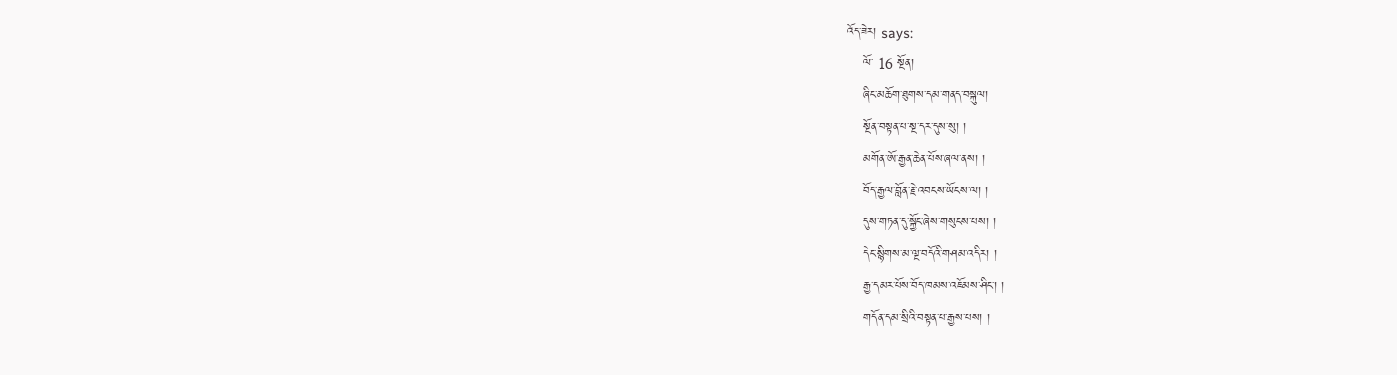འོད་ཟེར། says:
    ལོ་ 16 སྔོན།
    ཞིང་མཆོག་ཐུགས་དམ་གནད་བསྐུལ།
    སྔོན་བསྟན་པ་སྔ་དར་དུས་སུ། །
    མགོན་ཨོ་རྒྱན་ཆེན་པོས་ཞལ་ནས། །
    བོད་རྒྱལ་བློན་རྗེ་འབངས་ཡོངས་ལ། །
    དུས་གཏན་དུ་སྐྱོང་ཞེས་གསུངས་པས། །
    དེང་སྙིགས་མ་ལྔ་བདོའི་གཤམ་འདིར། །
    རྒྱ་དམར་པོས་བོད་ཁམས་འཇོམས་ཤིང་། །
    གདོན་དམ་སྲིའི་བསྟན་པ་རྒྱས་པས། །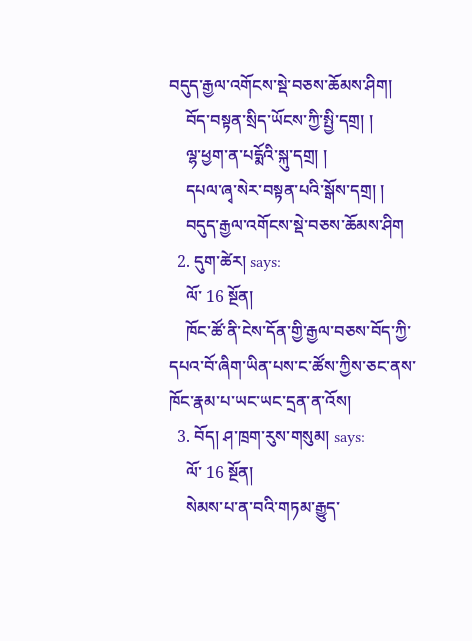བདུད་རྒྱལ་འགོངས་སྡེ་བཅས་ཆོམས་ཤིག།
    བོད་བསྟན་སྲིད་ཡོངས་ཀྱི་སྤྱི་དགྲ། །
    ལྷ་ཕྱག་ན་པདྨོའི་སྐུ་དགྲ། །
    དཔལ་ཞྭ་སེར་བསྟན་པའི་སྒོས་དགྲ། །
    བདུད་རྒྱལ་འགོངས་སྡེ་བཅས་ཆོམས་ཤིག
  2. དུག་ཚེར། says:
    ལོ་ 16 སྔོན།
    ཁོང་ཚོ་ནི་ངེས་དོན་གྱི་རྒྱལ་བཅས་བོད་ཀྱི་དཔའ་བོ་ཞིག་ཡིན་པས་ང་ཚོས་ཀྱིས་ཅང་ནས་ཁོང་རྣམ་པ་ཡང་ཡང་དྲན་ན་འོས།
  3. བོད། ཤ་ཁྲག་རུས་གསུམ། says:
    ལོ་ 16 སྔོན།
    སེམས་པ་ན་བའི་གཏམ་རྒྱུད་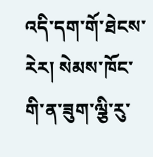འདི་དག་གོ་ཐེངས་རེར། སེམས་ཁོང་གི་ན་ཟུག་ལྕི་རུ་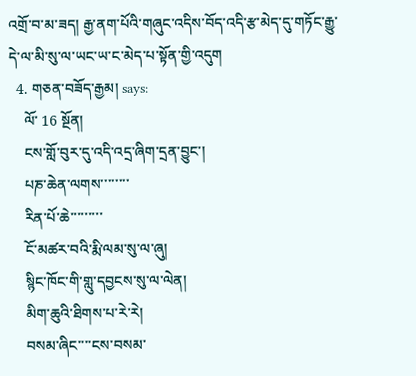འགྲོ་བ་མ་ཟད། རྒྱ་ནག་པོའི་གཞུང་འདིས་བོད་འདི་རྩ་མེད་དུ་གཏོང་རྒྱུ་དེ་ལ་མི་སུ་ལ་ཡང་ཡ་ང་མེད་པ་སྟོན་གྱི་འདུག
  4. གཅན་བཟོད་རྒྱམ། says:
    ལོ་ 16 སྔོན།
    ངས་གློ་བུར་དུ་འདི་འདྲ་ཞིག་དྲན་བྱུང་།
    པཎ་ཆེན་ལགས་་་་་་་་
    རིན་པོ་ཆེ་་་་་་་་་
    ངོ་མཚར་བའི་རྨི་ལམ་སུ་ལ་ཞུ།
    སྙིང་ཁོང་གི་གླུ་དབྱངས་སུ་ལ་ལེན།
    མིག་ཆུའི་ཐིགས་པ་རེ་རེ།
    བསམ་ཞིང་་་་ངས་བསམ་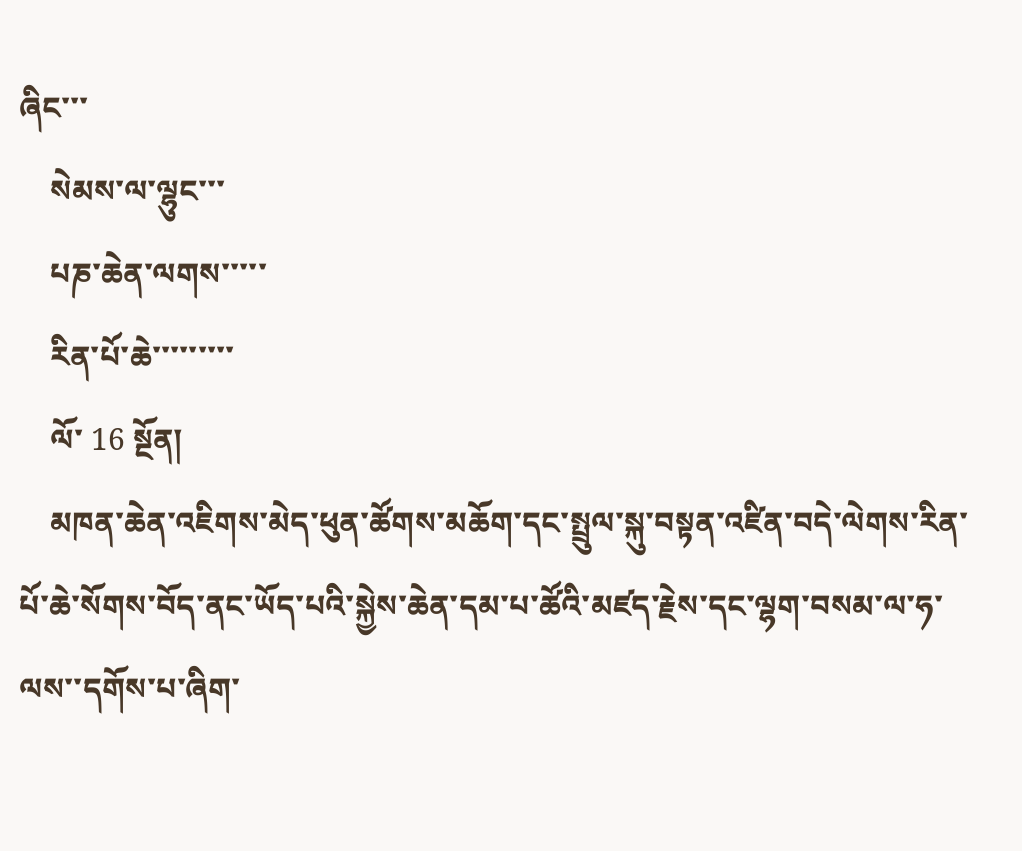ཞིང་་་
    སེམས་ལ་ལྷུང་་་
    པཎ་ཆེན་ལགས་་་་་
    རིན་པོ་ཆེ་་་་་་་་་
    ལོ་ 16 སྔོན།
    མཁན་ཆེན་འཇིགས་མེད་ཕུན་ཚོགས་མཆོག་དང་སྤྲུལ་སྐུ་བསྟན་འཛིན་བདེ་ལེགས་རིན་པོ་ཆེ་སོགས་བོད་ནང་ཡོད་པའི་སྐྱེས་ཆེན་དམ་པ་ཚོའི་མཛད་རྗེས་དང་ལྷག་བསམ་ལ་ཧ་ལས་་དགོས་པ་ཞིག་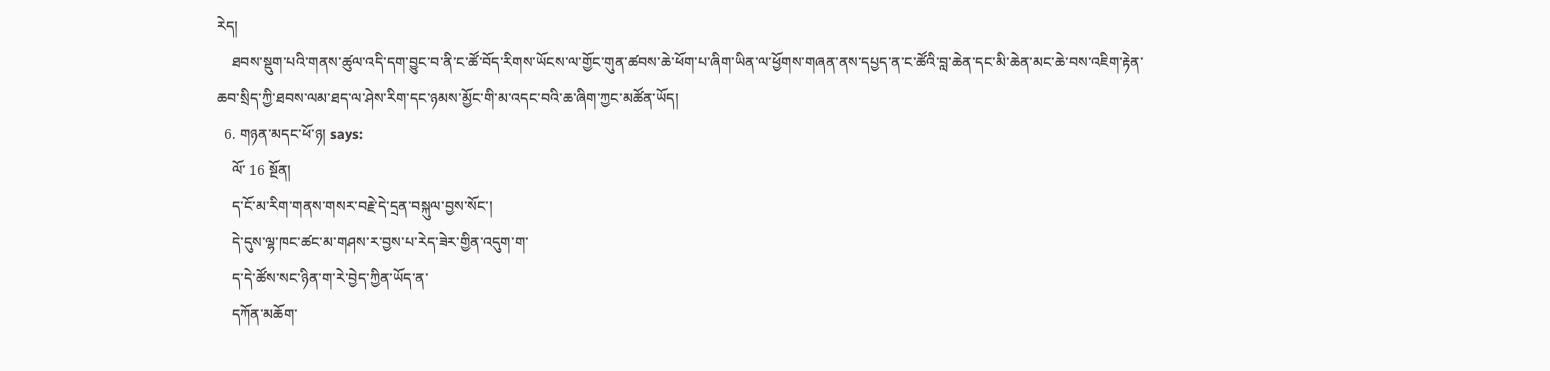རེད།
    ཐབས་སྡུག་པའི་གནས་ཚུལ་འདི་དག་བྱུང་བ་ནི་ང་ཚོ་བོད་རིགས་ཡོངས་ལ་གྱོང་གུན་ཚབས་ཆེ་ཕོག་པ་ཞིག་ཡིན་ལ་ཕྱོགས་གཞན་ནས་དཔྱད་ན་ང་ཚོའི་བླ་ཆེན་དང་མི་ཆེན་མང་ཆེ་བས་འཇིག་རྟེན་ཆབ་སྲིད་ཀྱི་ཐབས་ལམ་ཐད་ལ་ཤེས་རིག་དང་ཉམས་མྱོང་གི་མ་འདང་བའི་ཆ་ཞིག་ཀྱང་མཚོན་ཡོད།
  6. གཉན་མདང་ཕོ་ཉ། says:
    ལོ་ 16 སྔོན།
    ད་ངོ་མ་རིག་གནས་གསར་བརྗེ་དེ་དྲན་བསྐུལ་བྱས་སོང་།
    དེ་དུས་ལྷ་ཁང་ཚང་མ་གཤས་ར་བྱས་པ་རེད་ཟེར་གྱིན་འདུག་ག་
    ད་དེ་ཚོས་སང་ཉིན་ག་རེ་བྱེད་ཀྱིན་ཡོད་ན་
    དཀོན་མཆོག་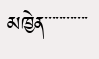མཁྱེན་་་་་་་་་་་་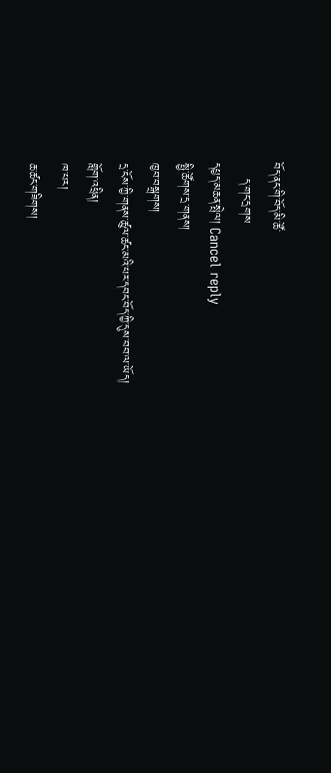བོད་ནང་གི་བོད་མི་ཚོ་
    ད་གང་དྲགས
དཔྱད་མཆན་སྤེལ། Cancel reply
སྤྱི་ཚོགས་དྲ་གནས།
ཁྱབ་བསྒྲགས།
དྲ་ངོས་ཀྱི་གནས་ཚུལ་ཚང་མའི་པར་དབང་བོད་ཀྱི་དུས་བབ་ལ་ཡོད།
གློག་འཕྲིན།
ཁ་པར།
ཆ་ཚང་གཟིགས།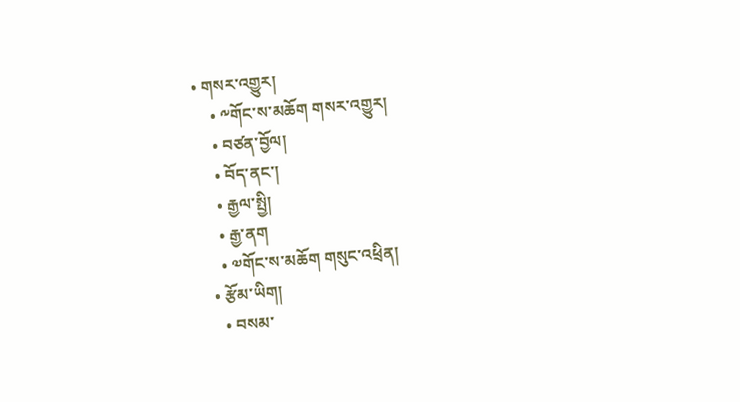• གསར་འགྱུར།
    • ༸གོང་ས་མཆོག གསར་འགྱུར།
    • བཙན་བྱོལ།
    • བོད་ནང་།
    • རྒྱལ་སྤྱི།
    • རྒྱ་ནག
    • ༧གོང་ས་མཆོག གསུང་འཕྲིན།
  • རྩོམ་ཡིག།
    • བསམ་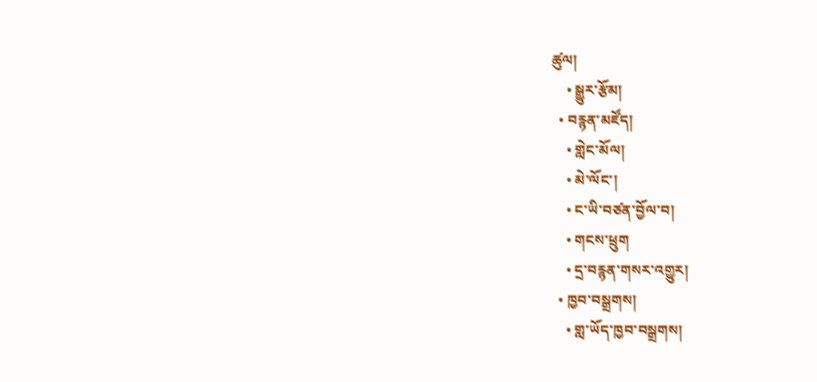ཚུལ།
    • སྒྱུར་རྩོམ།
  • བརྙན་མཛོད།
    • གླེང་མོལ།
    • མེ་ལོང་།
    • ང་ཡི་བཙན་བྱོལ་བ།
    • གངས་ཕྲུག
    • དྲ་བརྙན་གསར་འགྱུར།
  • ཁྱབ་བསྒྲགས།
    • གླ་ཡོད་ཁྱབ་བསྒྲགས།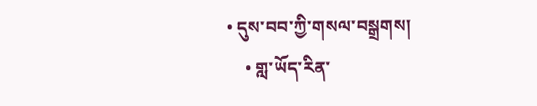• དུས་བབ་ཀྱི་གསལ་བསྒྲགས།
    • གླ་ཡོད་རིན་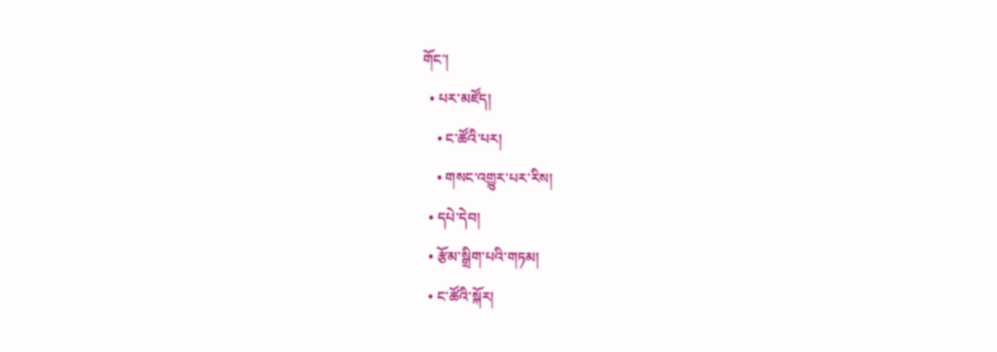གོང་།
  • པར་མཛོད།
    • ང་ཚོའི་པར།
    • གསང་འགྱུར་པར་རིས།
  • དཔེ་དེབ།
  • རྩོམ་སྒྲིག་པའི་གཏམ།
  • ང་ཚོའི་སྐོར།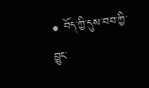• བོད་ཀྱི་དུས་བབ་ཀྱི་བྱུང་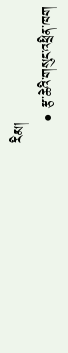རིམ།
    • རྩ་ཆེའི་གསུང་འཕྲིན་ཁག